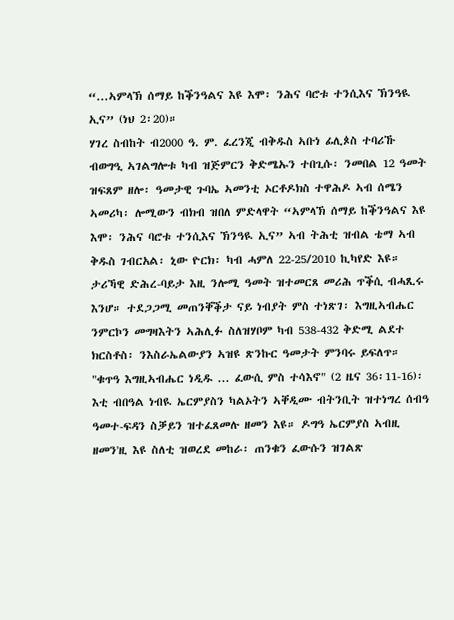“...ኣምላኽ ሰማይ ከቕንዓልና እዩ እሞ፡ ንሕና ባሮቱ ተንሲእና ኽንዓዪ ኢና” (ነህ 2፡20)።
ሃገረ ስብከት ብ2000 ዓ. ም. ፈረንጂ ብቅዱስ ኣቡነ ፊሊጶስ ተባሪኹ ብወግዒ ኣገልግሎቱ ካብ ዝጅምርን ቅድሜኡን ተበጊሱ፡ ንመበል 12 ዓመት ዝፍጸም ዘሎ፡ ዓመታዊ ጉባኤ ኣመንቲ ኦርቶዶክስ ተዋሕዶ ኣብ ሰሜን ኣመሪካ፡ ሎሚውን ብክብ ዝበለ ምድላዋት “ኣምላኽ ሰማይ ከቕንዓልና እዩ እሞ፡ ንሕና ባሮቱ ተንሲእና ኽንዓዪ ኢና” ኣብ ትሕቲ ዝብል ቴማ ኣብ ቅዱስ ገብርአል፡ ኒው ዮርክ፡ ካብ ሓምለ 22-25/2010 ኪካየድ እዩ።
ታሪኻዊ ድሕረ-ባይታ እዚ ንሎሚ ዓመት ዝተመርጸ መሪሕ ጥቕሲ ብሓጺሩ እንሆ። ተደጋጋሚ መጠንቐቕታ ናይ ነብያት ምስ ተነጽገ፡ እግዚኣብሔር ንምርኮን መግዛእትን ኣሕሊፉ ስለዝሃቦም ካብ 538-432 ቅድሚ ልደተ ክርስቶስ፡ ንእስራኤልውያን ኣዝዩ ጽንኩር ዓመታት ምንባሩ ይፍለጥ። "ቁጥዓ እግዚኣብሔር ነዲዱ ... ፈውሲ ምስ ተሳእኖ" (2 ዜና 36፡11-16)፡ እቲ ብበዓል ነብዪ ኤርምያስን ካልኦትን ኣቐዲሙ ብትንቢት ዝተነግረ ሰብዓ ዓመተ-ፍዳን ስቓይን ዝተፈጸመሉ ዘመን እዩ። ዶግዓ ኤርምያስ ኣብዚ ዘመን'ዚ እዩ ስለቲ ዝወረደ መከራ፡ ጠንቁን ፈውሱን ዝገልጽ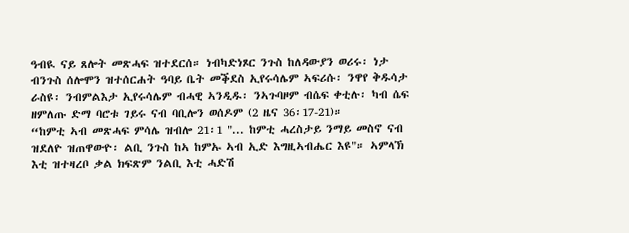ዓብዪ ናይ ጸሎት መጽሓፍ ዝተደርሰ። ነብካድነጾር ንጉስ ከለዳውያን ወሪሩ፡ ነታ ብንጉስ ሰሎሞን ዝተሰርሐት ዓባይ ቤት መቕደስ ኢየሩሳሌም ኣፍሪሱ፡ ንዋየ ቅዱሳታ ራስዩ፡ ንብምልእታ ኢየሩሳሌም ብሓዊ ኣንዲዱ፡ ንኣጉባዞም ብሴፍ ቀቲሉ፡ ካብ ሴፍ ዘምለጡ ድማ ባሮቱ ገይሩ ናብ ባቢሎን ወሰዶም (2 ዜና 36፡17-21)።
“ከምቲ ኣብ መጽሓፍ ምሳሌ ዝብሎ 21፡1 "... ከምቲ ሓረስታይ ንማይ መስኖ ናብ ዝደለዮ ዝጠዋውዮ፡ ልቢ ንጉስ ከኣ ከምኡ ኣብ ኢድ እግዚኣብሔር እዩ"። ኣምላኽ እቲ ዝተዛረቦ ቃል ክፍጽም ንልቢ እቲ ሓድሽ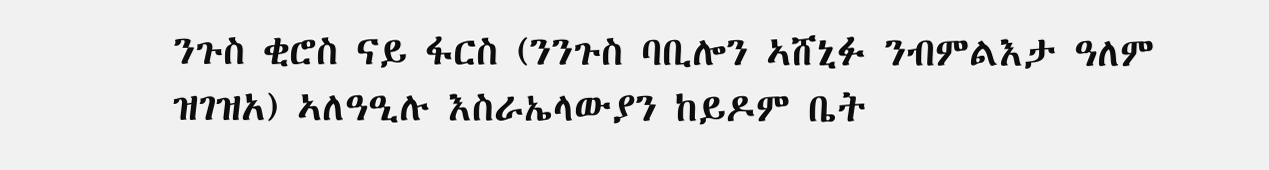ንጉስ ቂሮስ ናይ ፋርስ (ንንጉስ ባቢሎን ኣሸኒፉ ንብምልእታ ዓለም ዝገዝአ) ኣለዓዒሉ እስራኤላውያን ከይዶም ቤት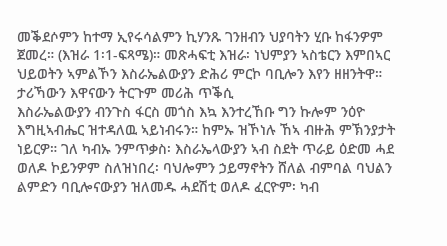መቕደሶምን ከተማ ኢየሩሳልምን ኪሃንጹ ገንዘብን ህያባትን ሂቡ ከፋንዎም ጀመረ። (እዝራ 1፡1-ፍጻሜ)። መጽሓፍቲ እዝራ፡ ነህምያን ኣስቴርን እምበኣር ህይወትን ኣምልኾን እስራኤልውያን ድሕሪ ምርኮ ባቢሎን እየን ዘዘንትዋ።
ታሪኻውን እዋናውን ትርጉም መሪሕ ጥቕሲ
እስራኤልውያን ብንጉስ ፋርስ መጎስ እኳ እንተረኸቡ ግን ኩሎም ንዕዮ እግዚኣብሔር ዝተዳለዉ ኣይነብሩን። ከምኡ ዝኾነሉ ኸኣ ብዙሕ ምኽንያታት ነይርዎ። ገለ ካብኡ ንምጥቃስ፡ እስራኤላውያን ኣብ ስደት ጥራይ ዕድመ ሓደ ወለዶ ኮይንዎም ስለዝነበረ፡ ባህሎምን ኃይማኖትን ሸለል ብምባል ባህልን ልምድን ባቢሎናውያን ዝለመዱ ሓደሽቲ ወለዶ ፈርዮም፡ ካብ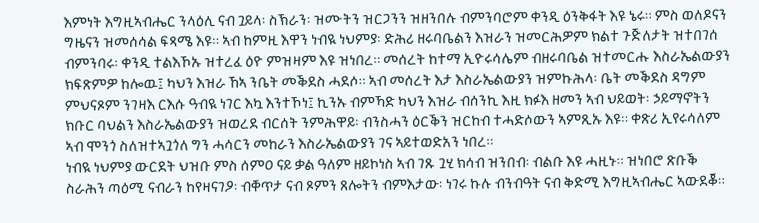እምነት እግዚኣብሔር ንላዕሊ ናብ ጓይላ፡ ስኽራን፡ ዝሙትን ዝርጋንን ዝዘንበሉ ብምንባሮም ቀንዲ ዕንቅፋት እዩ ኔሩ። ምስ ወለዶናን ግዜናን ዝመሰሳል ፍጻሜ እዩ። ኣብ ከምዚ እዋን ነብዪ ነህምያ፡ ድሕሪ ዘሩባቤልን እዝራን ዝመርሕዎም ክልተ ጉጅለታት ዝተበገሰ ብምንባሩ፡ ቀንዲ ተልእኾኡ ዝተረፈ ዕዮ ምዝዛም እዩ ዝነበረ። መሰረት ከተማ ኢዮሩሳሌም ብዘሩባቤል ዝተመርሑ እስራኤልውያን ክፍጽምዎ ከሎዉ፤ ካህን እዝራ ኸኣ ንቤት መቕደስ ሓደሶ። ኣብ መሰረት እታ እስራኤልውያን ዝምኩሕላ፡ ቤት መቕደስ ዳግም ምህናጾም ንገዛእ ርእሱ ዓብዪ ነገር እኳ እንተኾነ፤ ኪንኡ ብምኻድ ካህን እዝራ ብሰንኪ እዚ ክፉእ ዘመን ኣብ ህይወት፡ ኃይማኖትን ክቡር ባህልን እስራኤልውያን ዝወረደ ብርሰት ንምሕዋይ፡ ብንስሓን ዕርቕን ዝርከብ ተሓድሶውን ኣምጺኡ እዩ። ቀጽሪ ኢየሩሳለም ኣብ ሞንጎ ስለዝተኣጓጎለ ግን ሓሳርን መከራን እስራኤልውያን ገና ኣይተወድአን ነበረ።
ነብዪ ነህምያ ውርደት ህዝቡ ምስ ሰምዐ ናይ ቃል ዓለም ዘይኮነስ ኣብ ገጹ ጓሂ ክሳብ ዝንበብ፡ ብልቡ እዩ ሓዚኑ። ዝነበሮ ጽቡቕ ስራሕን ጣዕሚ ናብራን ከየዛናገዖ፡ ብቐጥታ ናብ ጾምን ጸሎትን ብምእታው፡ ነገሩ ኩሉ ብንብዓት ናብ ቅድሚ እግዚኣብሔር ኣውደቖ።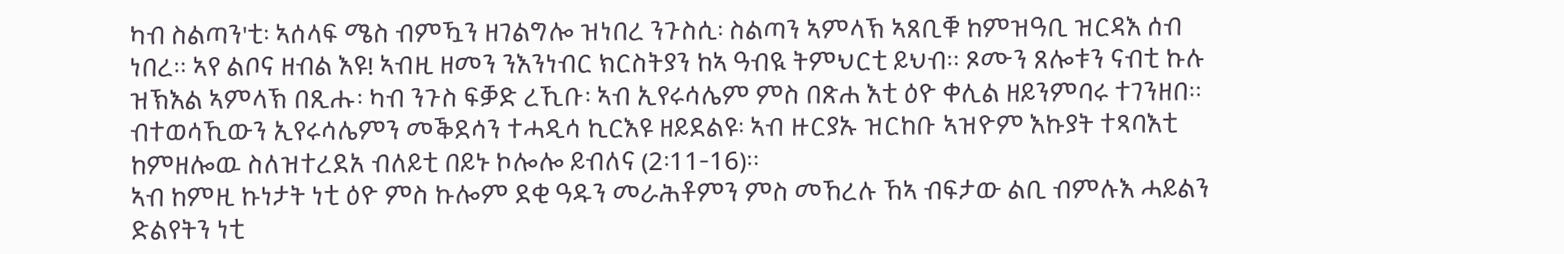ካብ ስልጣን'ቲ፡ ኣሰላፍ ሜስ ብምዃን ዘገልግሎ ዝነበረ ንጉስሲ፡ ስልጣን ኣምላኽ ኣጸቢቑ ከምዝዓቢ ዝርዳእ ሰብ ነበረ። ኣየ ልቦና ዘብል እዩ! ኣብዚ ዘመን ንእንነብር ክርስትያን ከኣ ዓብዪ ትምህርቲ ይህብ። ጾሙን ጸሎቱን ናብቲ ኩሉ ዝኽእል ኣምላኽ በጺሑ፡ ካብ ንጉስ ፍቓድ ረኺቡ፡ ኣብ ኢየሩሳሌም ምስ በጽሐ እቲ ዕዮ ቀሊል ዘይንምባሩ ተገንዘበ። ብተወሳኺውን ኢየሩሳሌምን መቕደሳን ተሓዲሳ ኪርእዩ ዘይደልዩ፡ ኣብ ዙርያኡ ዝርከቡ ኣዝዮም እኩያት ተጻባእቲ ከምዘሎዉ ስለዝተረደአ ብለይቲ በይኑ ኮሎሎ ይብለና (2፡11-16)።
ኣብ ከምዚ ኩነታት ነቲ ዕዮ ምስ ኩሎም ደቂ ዓዱን መራሕቶምን ምስ መኸረሉ ኸኣ ብፍታው ልቢ ብምሉእ ሓይልን ድልየትን ነቲ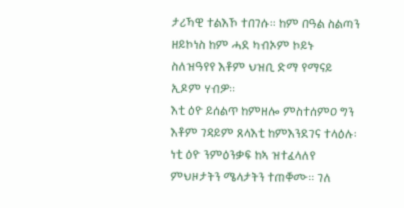ታሪኻዊ ተልእኾ ተበገሱ። ከም በዓል ስልጣን ዘይኮነስ ከም ሓደ ካብኦም ኮይኑ ስለዝዓየየ እቶም ህዝቢ ድማ የማናይ ኢዶም ሃብዎ።
እቲ ዕዮ ይሰልጥ ከምዘሎ ምስተሰምዐ ግን እቶም ገዳይም ጸላእቲ ከምእንደገና ተላዕሉ፡ ነቲ ዕዮ ንምዕንቃፍ ከኣ ዝተፈላለየ ምህዞታትን ሜላታትን ተጠቐሙ። ገለ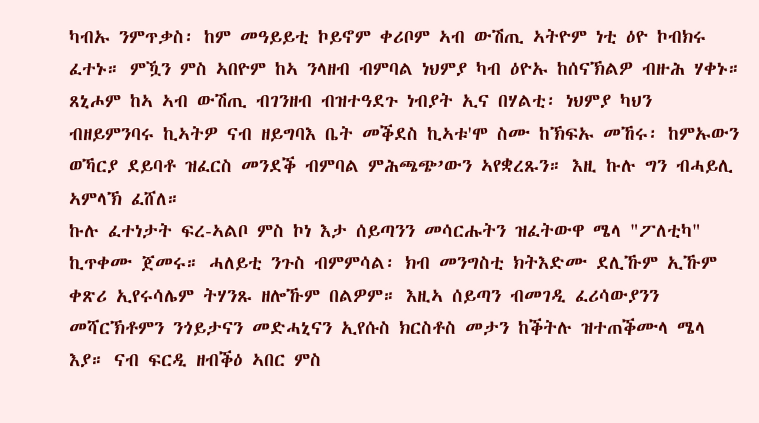ካብኡ ንምጥቃስ፡ ከም መዓይይቲ ኮይኖም ቀሪቦም ኣብ ውሽጢ ኣትዮም ነቲ ዕዮ ኮብክሩ ፈተኑ። ምዃን ምስ ኣበዮም ከኣ ንላዘብ ብምባል ነህምያ ካብ ዕዮኡ ከሰናኽልዎ ብዙሕ ሃቀኑ። ጸኒሖም ከኣ ኣብ ውሽጢ ብገንዘብ ብዝተዓደጉ ነብያት ኢና በሃልቲ፡ ነህምያ ካህን ብዘይምንባሩ ኪኣትዎ ናብ ዘይግባእ ቤት መቕደስ ኪኣቱ'ሞ ስሙ ከኽፍኡ መኸሩ፡ ከምኡውን ወኻርያ ደይባቶ ዝፈርስ መንደቕ ብምባል ምሕጫጭ’ውን ኣየቋረጹን። እዚ ኩሉ ግን ብሓይሊ ኣምላኽ ፈሸለ።
ኩሉ ፈተነታት ፍረ-ኣልቦ ምስ ኮነ እታ ሰይጣንን መሳርሑትን ዝፈትውዋ ሜላ "ፖለቲካ" ኪጥቀሙ ጀመሩ። ሓለይቲ ንጉስ ብምምሳል፡ ክብ መንግስቲ ክትእድሙ ደሊኹም ኢኹም ቀጽሪ ኢየሩሳሌም ትሃንጹ ዘሎኹም በልዎም። እዚኣ ሰይጣን ብመገዲ ፈሪሳውያንን መሻርኽቶምን ንጎይታናን መድሓኒናን ኢየሱስ ክርስቶስ መታን ከቕትሉ ዝተጠቕሙላ ሜላ እያ። ናብ ፍርዲ ዘብቕዕ ኣበር ምስ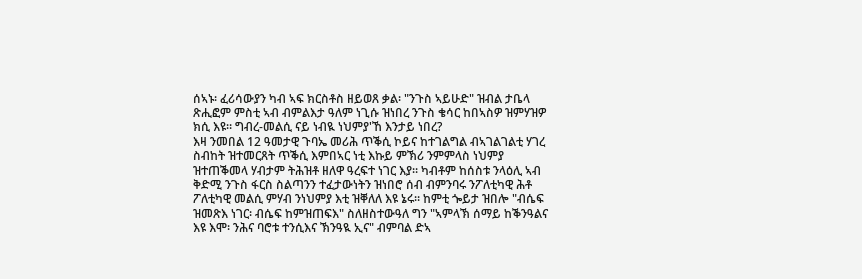ሰኣኑ፡ ፈሪሳውያን ካብ ኣፍ ክርስቶስ ዘይወጸ ቃል፡ "ንጉስ ኣይሁድ" ዝብል ታቤላ ጽሒፎም ምስቲ ኣብ ብምልእታ ዓለም ነጊሱ ዝነበረ ንጉስ ቄሳር ከበኣስዎ ዝምሃዝዎ ክሲ እዩ። ግብረ-መልሲ ናይ ነብዪ ነህምያ'ኸ እንታይ ነበረ?
እዛ ንመበል 12 ዓመታዊ ጉባኤ መሪሕ ጥቕሲ ኮይና ከተገልግል ብኣገልገልቲ ሃገረ ስብከት ዝተመርጸት ጥቕሲ እምበኣር ነቲ እኩይ ምኽሪ ንምምላስ ነህምያ ዝተጠቕመላ ሃብታም ትሕዝቶ ዘለዋ ዓረፍተ ነገር እያ። ካብቶም ከሰስቱ ንላዕሊ ኣብ ቅድሚ ንጉስ ፋርስ ስልጣንን ተፈታውነትን ዝነበሮ ሰብ ብምንባሩ ንፖለቲካዊ ሕቶ ፖለቲካዊ መልሲ ምሃብ ንነህምያ እቲ ዝቐለለ እዩ ኔሩ። ከምቲ ጐይታ ዝበሎ "ብሴፍ ዝመጽእ ነገር፡ ብሴፍ ከምዝጠፍእ" ስለዘስተውዓለ ግን "ኣምላኽ ሰማይ ከቕንዓልና እዩ እሞ፡ ንሕና ባሮቱ ተንሲእና ኽንዓዪ ኢና" ብምባል ድኣ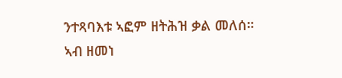ንተጻባእቱ ኣፎም ዘትሕዝ ቃል መለሰ።
ኣብ ዘመነ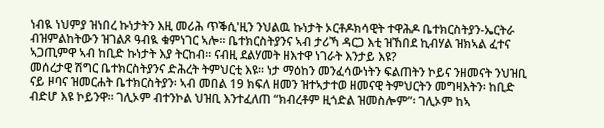ነብዪ ነህምያ ዝነበረ ኩነታትን እዚ መሪሕ ጥቕሲ'ዚን ንህልዉ ኩነታት ኦርቶዶክሳዊት ተዋሕዶ ቤተክርስትያን-ኤርትራ ብዝምልከትውን ዝገልጾ ዓብዪ ቁምነገር ኣሎ። ቤተክርስትያንና ኣብ ታሪኻ ዳርጋ እቲ ዝኸበደ ኪብሃል ዝክኣል ፈተና ኣጋጢምዋ ኣብ ከቢድ ኩነታት እያ ትርከብ። ናብዚ ደልሃመት ዘእተዋ ነገራት እንታይ እዩ?
መሰረታዊ ሽግር ቤተክርስትያንና ድሕረት ትምህርቲ እዩ። ነታ ማዕከን መንፈሳውነትን ፍልጠትን ኮይና ንዘመናት ንህዝቢ ናይ ዞባና ዝመርሐት ቤተክርስትያን፡ ኣብ መበል 19 ክፍለ ዘመን ዝተኣታተወ ዘመናዊ ትምህርትን መግዛእትን፡ ከቢድ ብድሆ እዩ ኮይንዋ። ገሊኦም ብተንኮል ህዝቢ እንተፈለጠ “ክብረቶም ዚጎድል ዝመስሎም”፡ ገሊኦም ከኣ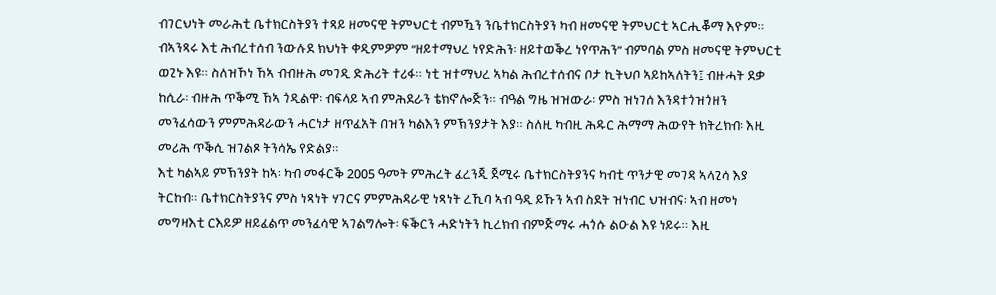ብገርህነት መራሕቲ ቤተክርስትያን ተጻይ ዘመናዊ ትምህርቲ ብምዃን ንቤተክርስትያን ካብ ዘመናዊ ትምህርቲ ኣርሒቖማ እዮም። ብኣንጻሩ እቲ ሕብረተሰብ ንውሉደ ክህነት ቀዲምዎም “ዘይተማህረ ነየድሕን፡ ዘይተወቕረ ነየጥሕን” ብምባል ምስ ዘመናዊ ትምህርቲ ወጊኑ እዩ። ስለዝኾነ ኸኣ ብብዙሕ መገዲ ድሕሪት ተሪፋ። ነቲ ዝተማህረ ኣካል ሕብረተሰብና ቦታ ኪትህቦ ኣይከኣለትን፤ ብዙሓት ደቃ ከሲራ፡ ብዙሕ ጥቕሚ ኸኣ ጎዲልዋ፡ ብፍላይ ኣብ ምሕደራን ቴክኖሎጅን። ብዓል ግዜ ዝዝውራ፡ ምስ ዝነገሰ እንዳተጎዝጎዘን መንፈሳውን ምምሕዳራውን ሓርነታ ዘጥፈአት በዝን ካልእን ምኽንያታት እያ። ስለዚ ካብዚ ሕዱር ሕማማ ሕውየት ክትረክብ፡ እዚ መሪሕ ጥቕሲ ዝገልጾ ትንሳኤ የድልያ።
እቲ ካልኣይ ምኽንያት ከኣ፡ ካብ መፋርቕ 2005 ዓመት ምሕረት ፈረንጂ ጀሚሩ ቤተክርስትያንና ካብቲ ጥንታዊ መገዳ ኣላጊሳ እያ ትርከብ። ቤተክርስትያንና ምስ ነጻነት ሃገርና ምምሕዳራዊ ነጻነት ረኺባ ኣብ ዓዲ ይኹን ኣብ ስደት ዝነብር ህዝብና፡ ኣብ ዘመነ መግዛእቲ ርእይዎ ዘይፈልጥ መንፈሳዊ ኣገልግሎት፡ ፍቕርን ሓድነትን ኪረክብ ብምጅማሩ ሓጎሱ ልዑል እዩ ነይሩ። እዚ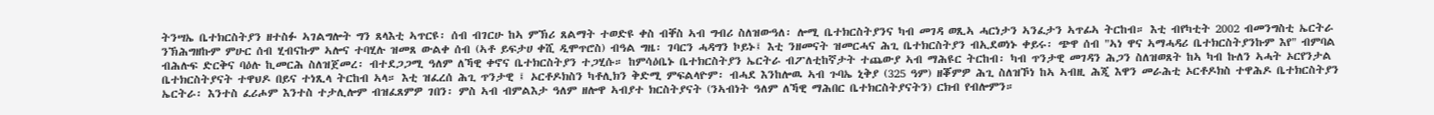ትንሣኤ ቤተክርስትያን ዘተስፉ ኣገልግሎት ግን ጸላእቲ ኣጥርዩ፡ ሰብ ብገርሁ ከኣ ምኽሪ ጸልማት ተወድዩ ቀስ ብቐስ ኣብ ግብሪ ስለዝውዓለ፡ ሎሚ ቤተክርስትያንና ካብ መገዳ ወጺኣ ሓርነታን ኣንፈታን ኣጥፊኣ ትርከብ። እቲ ብየካቲት 2002 ብመንግስቲ ኤርትራ ንኽሕግዘኩም ምሁር ሰብ ሂብናኩም ኣሎና ተባሂሉ ዝመጸ ውልቀ ሰብ (ኣቶ ይፍታሀ ቀሺ ዲሞጥሮስ) ብዓል ግዜ፡ ገባርን ሓዳግን ኮይኑ፤ እቲ ንዘመናት ዝመርሓና ሕጊ ቤተክርስትያን ብኢደወነኑ ቀይሩ፡ ጭዋ ሰብ "ኣነ ዋና ኣማሓዳሪ ቤተክርስትያንኩም እየ" ብምባል ብሕሉፍ ድርቅና ባዕሉ ኪመርሕ ስለዝጀመረ፡ ብተደጋጋሚ ዓለም ለኻዊ ቀኖና ቤተክርስትያን ተጋሂሱ። ከምሳዕቤኑ ቤተክርስትያን ኤርትራ ብፖለቲከኛታት ተጨውያ ኣብ ማሕዩር ትርከብ፡ ካብ ጥንታዊ መገዳን ሕጋን ስለዝወጸት ከኣ ካብ ኩለን ኣሓት ኦርየንታል ቤተክርስትያናት ተዋህዶ በይና ተነጺላ ትርከብ ኣላ። እቲ ዝፈረሰ ሕጊ ጥንታዊ ፤ ኦርቶዶክስን ካቶሊክን ቅድሚ ምፍልላዮም፡ ብሓደ እንከሎዉ ኣብ ጉባኤ ኒቅያ (325 ዓም) ዘቖምዎ ሕጊ ስለዝኾነ ከኣ ኣብዚ ሕጂ እዋን መራሕቲ ኦርቶዶክስ ተዋሕዶ ቤተክርስትያን ኤርትራ፡ እንተስ ፈሪሖም እንተስ ተታሊሎም ብዝፈጸምዎ ገበን፡ ምስ ኣብ ብምልእታ ዓለም ዘሎዋ ኣብያተ ክርስትያናት (ንኣብነት ዓለም ለኻዊ ማሕበር ቤተክርስትያናትን) ርክብ የብሎምን።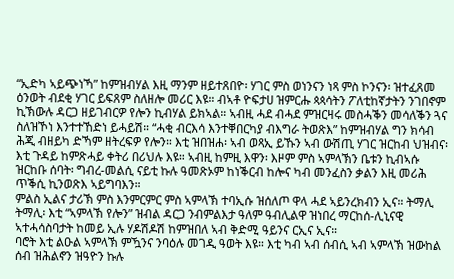“ኢድካ ኣይጭነኻ” ከምዝብሃል እዚ ማንም ዘይተጸበዮ፡ ሃገር ምስ ወነንናን ነጻ ምስ ኮንናን፡ ዝተፈጸመ ዕንወት ብደቂ ሃገር ይፍጸም ስለዘሎ መሪር እዩ። ብኣቶ ዮፍታሀ ዝምርሑ ጳጳሳትን ፖለቲከኛታትን ንገበኖም ኪኽውሉ ዳርጋ ዘይገብርዎ የሎን ኪብሃል ይክኣል። ኣብዚ ሓደ ብሓደ ምዝርዛሩ መስሓቕን መሳለቕን ጓና ስለዝኾነ እንተተኸድነ ይሓይሽ። “ሓቂ ብርእሳ እንተቐበርካያ ብእግራ ትወጽእ” ከምዝብሃል ግን ክሳብ ሕጂ ብዘይካ ድኻም ዘትረፍዎ የሎን። እቲ ዝበዝሐ፡ ኣብ ወጻኢ ይኹን ኣብ ውሽጢ ሃገር ዝርከብ ህዝብና፡ እቲ ጉዳይ ከምጽሓይ ቀትሪ በሪህሉ እዩ። ኣብዚ ከምዚ እዋን፡ እዞም ምስ ኣምላኽን ቤቱን ኪብኣሱ ዝርከቡ ሰባት፡ ግብረ-መልሲ ናይቲ ኩሉ ዓመጽኦም ከነቕርብ ከሎና ካብ መንፈስን ቃልን እዚ መሪሕ ጥቕሲ ኪንወጽእ ኣይግባእን።
ምልስ ኢልና ታሪኽ ምስ እንምርምር ምስ ኣምላኽ ተባኢሱ ዝሰለጦ ዋላ ሓደ ኣይንረክብን ኢና። ትማሊ ትማሊ፡ እቲ “ኣምላኽ የሎን” ዝብል ዳርጋ ንብምልእታ ዓለም ዓብሊልዋ ዝነበረ ማርከሰ-ሊኒናዊ ኣተሓሳስባታት ከመይ ኢሉ ሃዶሽዶሽ ከምዝበለ ኣብ ቅድሚ ዓይንና ርኢና ኢና።
ባሮት እቲ ልዑል ኣምላኽ ምዃንና ንባዕሉ መገዲ ዓወት እዩ። እቲ ካብ ኣብ ሰብሲ ኣብ ኣምላኽ ዝውከል ሰብ ዝሕልኖን ዝዓዮን ኩሉ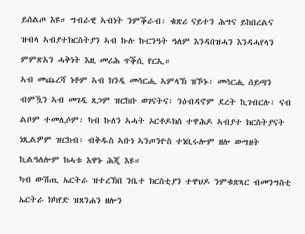ይሰልጦ እዩ። ግብራዊ ኣብነት ንምቕራብ፡ ቁጽሪ ናይተን ሕግና ይከበረልና ዝብላ ኣብያተክርስትያን ኣብ ኩሉ ኩርንዓት ዓለም እንዳበዝሓን እንዳሓየላን ምምጽአን ሓቅነት እዚ መሪሕ ጥቕሲ የርኢ።
ኣብ መጨረሻ ነቶም ኣብ ክንዲ መሳርሒ ኣምላኽ ዝኾኑ፡ መሳርሒ ሰይጣን ብምዃን ኣብ መገዲ ጸጋም ዝርከቡ ወገናትና፡ ንዕብዳኖም ደረት ኪገብርሉ፡ ናብ ልቦም ተመሊሶም፡ ካብ ኩለን ኣሓት ኦርቶዶክስ ተዋሕዶ ኣብያተ ክርስትያናት ነጺልዎም ዝርከብ፡ ብቅዱስ ኣቡነ ኣንጦንዮስ ተነቢሩሎም ዘሎ ውግዘት ኪልዓለሎም ክሓቱ እዋኑ ሕጂ እዩ።
ካብ ውሽጢ ኤርትራ ዝተረኽበ ንቤተ ክርስቲያን ተዋህዶ ንምቁጽጻር ብመንግስቲ ኤርትራ ክካየድ ዝጸንሐን ዘሎን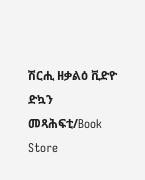ሽርሒ ዘቃልዕ ቪድዮ
ድኳን መጻሕፍቲ/Book Store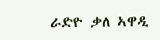ራድዮ ቃለ ኣዋዲ